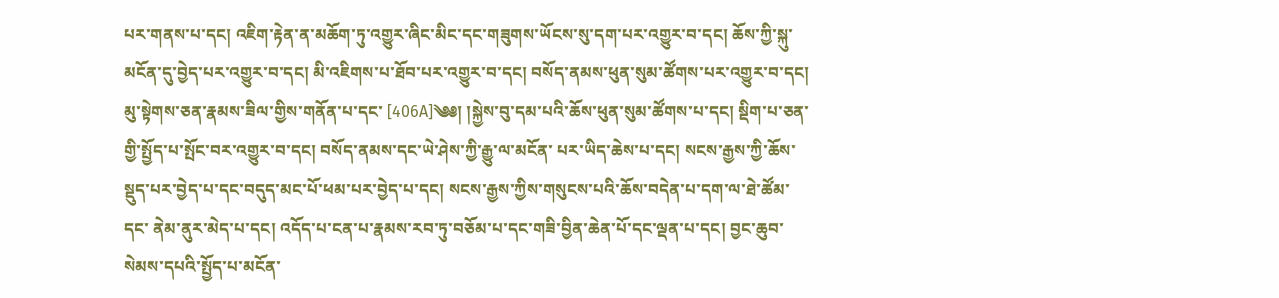པར་གནས་པ་དང། འཇིག་རྟེན་ན་མཆོག་ཏུ་འགྱུར་ཞིང་མིང་དང་གཟུགས་ཡོངས་སུ་དག་པར་འགྱུར་བ་དང། ཆོས་ཀྱི་སྐུ་ མངོན་དུ་བྱེད་པར་འགྱུར་བ་དང། མི་འཇིགས་པ་ཐོབ་པར་འགྱུར་བ་དང། བསོད་ནམས་ཕུན་སུམ་ཚོགས་པར་འགྱུར་བ་དང། མུ་སྟེགས་ཅན་རྣམས་ཟིལ་གྱིས་གནོན་པ་དང་ [406A]༄༅། །སྐྱེས་བུ་དམ་པའི་ཆོས་ཕུན་སུམ་ཚོགས་པ་དང། སྡིག་པ་ཅན་གྱི་སྤྱོད་པ་སྤོང་བར་འགྱུར་བ་དང། བསོད་ནམས་དང་ཡེ་ཤེས་ཀྱི་རྒྱུ་ལ་མངོན་ པར་ཡིད་ཆེས་པ་དང། སངས་རྒྱས་ཀྱི་ཆོས་སྡུད་པར་བྱེད་པ་དང་བདུད་མང་པོ་ཕམ་པར་བྱེད་པ་དང། སངས་རྒྱས་ཀྱིས་གསུངས་པའི་ཆོས་བདེན་པ་དག་ལ་ཐེ་ཚོམ་དང་ ནེམ་ནུར་མེད་པ་དང། འདོད་པ་ངན་པ་རྣམས་རབ་ཏུ་བཅོམ་པ་དང་གཟི་བྱིན་ཆེན་པོ་དང་ལྡན་པ་དང། བྱང་ཆུབ་སེམས་དཔའི་སྤྱོད་པ་མངོན་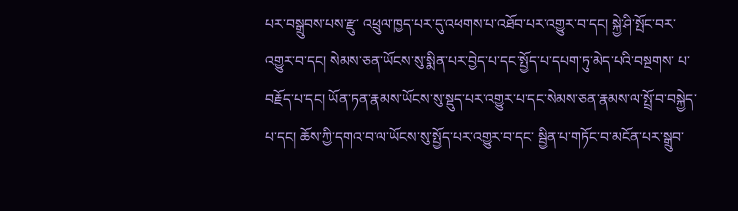པར་བསྒྲུབས་པས་རྫུ་ འཕྲུལ་ཁྱད་པར་དུ་འཕགས་པ་འཐོབ་པར་འགྱུར་བ་དང། སྐྱེ་ཤི་སྤོང་བར་འགྱུར་བ་དང། སེམས་ཅན་ཡོངས་སུ་སྨིན་པར་བྱེད་པ་དང་སྤྱོད་པ་དཔག་ཏུ་མེད་པའི་བསྔགས་ པ་བརྗོད་པ་དང། ཡོན་ཏན་རྣམས་ཡོངས་སུ་སྡུད་པར་འགྱུར་པ་དང་སེམས་ཅན་རྣམས་ལ་སྤྲོ་བ་བསྐྱེད་པ་དང། ཆོས་ཀྱི་དགའ་བ་ལ་ཡོངས་སུ་སྤྱོད་པར་འགྱུར་བ་དང་ སྦྱིན་པ་གཏོང་བ་མངོན་པར་སྒྲུབ་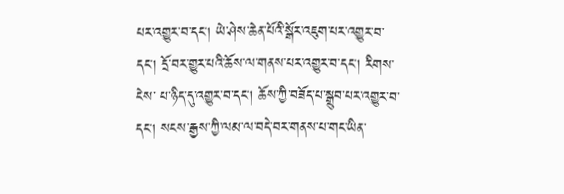པར་འགྱུར་བ་དང། ཡེ་ཤེས་ཆེན་པོའི་སྒོར་འཇུག་པར་འགྱུར་བ་དང། དྲོ་བར་གྱུར་པའི་ཆོས་ལ་གནས་པར་འགྱུར་བ་དང། རིགས་ངེས་ པ་ཉིད་དུ་འགྱུར་བ་དང། ཆོས་ཀྱི་བཟོད་པ་སྒྲུབ་པར་འགྱུར་བ་དང། སངས་རྒྱས་ཀྱི་ལམ་ལ་བདེ་བར་གནས་པ་གང་ཡིན་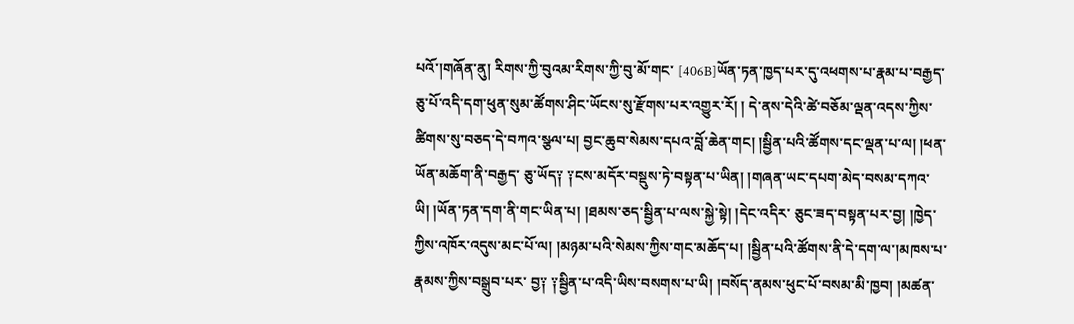པའོ་།གཞོན་ནུ། རིགས་ཀྱི་བུའམ་རིགས་ཀྱི་བུ་མོ་གང་ [406B]ཡོན་ཏན་ཁྱད་པར་དུ་འཕགས་པ་རྣམ་པ་བརྒྱད་ཅུ་པོ་འདི་དག་ཕུན་སུམ་ཚོགས་ཤིང་ཡོངས་སུ་རྫོགས་པར་འགྱུར་རོ། ། དེ་ནས་དེའི་ཚེ་བཅོམ་ལྡན་འདས་ཀྱིས་ཚིགས་སུ་བཅད་དེ་བཀའ་སྩལ་པ། བྱང་ཆུབ་སེམས་དཔའ་བློ་ཆེན་གང། །སྦྱིན་པའི་ཚོགས་དང་ལྡན་པ་ལ། །ཕན་ཡོན་མཆོག་ནི་བརྒྱད་ ཅུ་ཡོད༑ ༑ངས་མདོར་བསྡུས་ཏེ་བསྟན་པ་ཡིན། །གཞན་ཡང་དཔག་མེད་བསམ་དཀའ་ཡི། །ཡོན་ཏན་དག་ནི་གང་ཡིན་པ། །ཐམས་ཅད་སྦྱིན་པ་ལས་སྐྱེ་སྟེ། །དེང་འདིར་ ཅུང་ཟད་བསྟན་པར་བྱ། །ཁྱེད་ཀྱིས་འཁོར་འདུས་མང་པོ་ལ། །མཉམ་པའི་སེམས་ཀྱིས་གང་མཆོད་པ། །སྦྱིན་པའི་ཚོགས་ནི་དེ་དག་ལ་།མཁས་པ་རྣམས་ཀྱིས་བསྒྲུབ་པར་ བྱ༑ ༑སྦྱིན་པ་འདི་ཡིས་བསགས་པ་ཡི། །བསོད་ནམས་ཕུང་པོ་བསམ་མི་ཁྱབ། །མཚན་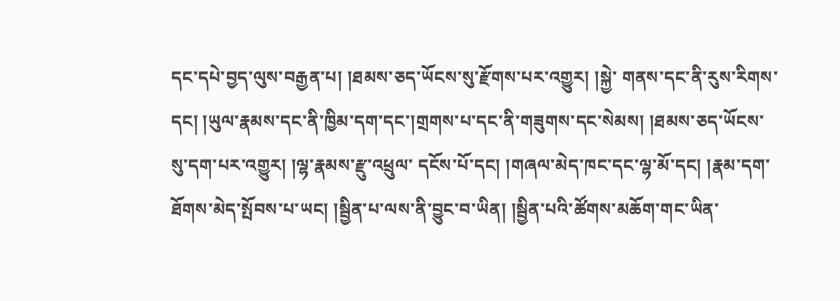དང་དཔེ་བྱད་ལུས་བརྒྱན་པ། །ཐམས་ཅད་ཡོངས་སུ་རྫོགས་པར་འགྱུར། །སྐྱེ་ གནས་དང་ནི་རུས་རིགས་དང། །ཡུལ་རྣམས་དང་ནི་ཁྱིམ་དག་དང་།གྲགས་པ་དང་ནི་གཟུགས་དང་སེམས། །ཐམས་ཅད་ཡོངས་སུ་དག་པར་འགྱུར། །ལྷ་རྣམས་རྫུ་འཕྲུལ་ དངོས་པོ་དང། །གཞལ་མེད་ཁང་དང་ལྷ་མོ་དང། །རྣམ་དག་ཐོགས་མེད་སྤོབས་པ་ཡང། །སྦྱིན་པ་ལས་ནི་བྱུང་བ་ཡིན། །སྦྱིན་པའི་ཚོགས་མཆོག་གང་ཡིན་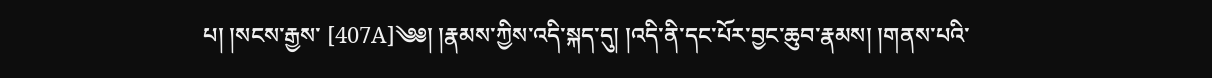པ། །སངས་རྒྱས་ [407A]༄༅། །རྣམས་ཀྱིས་འདི་སྐད་དུ། །འདི་ནི་དང་པོར་བྱང་ཆུབ་རྣམས། །གནས་པའི་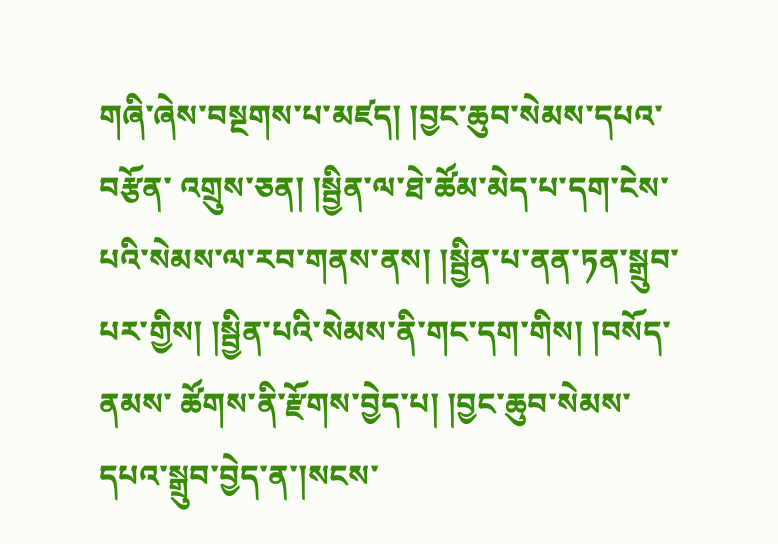གཞི་ཞེས་བསྔགས་པ་མཛད། །བྱང་ཆུབ་སེམས་དཔའ་བརྩོན་ འགྲུས་ཅན། །སྦྱིན་ལ་ཐེ་ཚོམ་མེད་པ་དག་ངེས་པའི་སེམས་ལ་རབ་གནས་ནས། །སྦྱིན་པ་ནན་ཏན་སྒྲུབ་པར་གྱིས། །སྦྱིན་པའི་སེམས་ནི་གང་དག་གིས། །བསོད་ནམས་ ཚོགས་ནི་རྫོགས་བྱེད་པ། །བྱང་ཆུབ་སེམས་དཔའ་སྒྲུབ་བྱེད་ན་།སངས་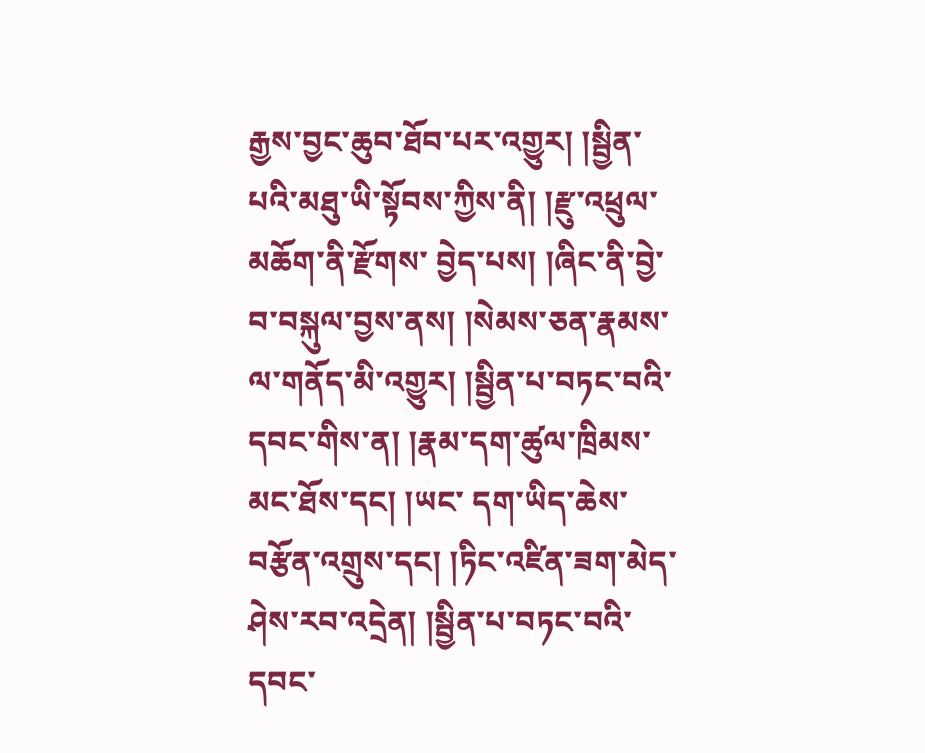རྒྱས་བྱང་ཆུབ་ཐོབ་པར་འགྱུར། །སྦྱིན་པའི་མཐུ་ཡི་སྟོབས་ཀྱིས་ནི། །རྫུ་འཕྲུལ་མཆོག་ནི་རྫོགས་ བྱེད་པས། །ཞིང་ནི་བྱེ་བ་བསྐུལ་བྱས་ནས། །སེམས་ཅན་རྣམས་ལ་གནོད་མི་འགྱུར། །སྦྱིན་པ་བཏང་བའི་དབང་གིས་ན། །རྣམ་དག་ཚུལ་ཁྲིམས་མང་ཐོས་དང། །ཡང་ དག་ཡིད་ཆེས་བརྩོན་འགྲུས་དང། །ཏིང་འཛིན་ཟག་མེད་ཤེས་རབ་འདྲེན། །སྦྱིན་པ་བཏང་བའི་དབང་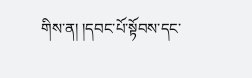གིས་ན། །དབང་པོ་སྟོབས་དང་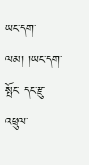ཡང་དག་ལམ། །ཡང་དག་སྤོང་ དང་རྫུ་འཕྲུལ་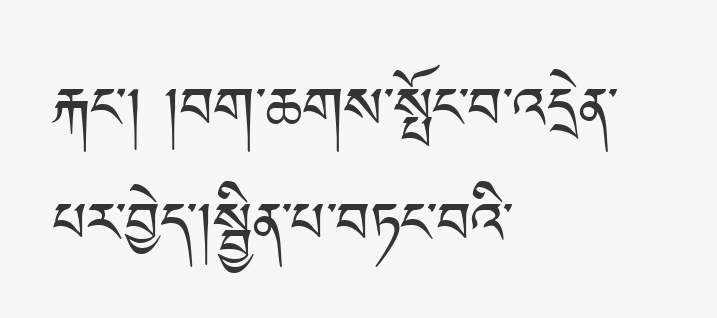རྐང། །བག་ཆགས་སྤོང་བ་འདྲེན་པར་བྱེད་།སྦྱིན་པ་བཏང་བའི་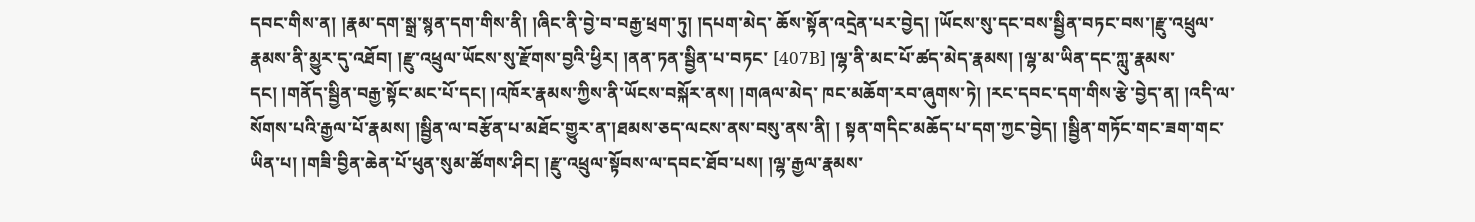དབང་གིས་ན། །རྣམ་དག་སྒྲ་སྙན་དག་གིས་ནི། །ཞིང་ནི་བྱེ་བ་བརྒྱ་ཕྲག་ཏུ། །དཔག་མེད་ ཆོས་སྟོན་འདྲེན་པར་བྱེད། །ཡོངས་སུ་དང་བས་སྦྱིན་བཏང་བས་།རྫུ་འཕྲུལ་རྣམས་ནི་མྱུར་དུ་འཐོབ། །རྫུ་འཕྲུལ་ཡོངས་སུ་རྫོགས་བྱའི་ཕྱིར། །ནན་ཏན་སྦྱིན་པ་བཏང་ [407B] །ལྷ་ནི་མང་པོ་ཚད་མེད་རྣམས། །ལྷ་མ་ཡིན་དང་ཀླུ་རྣམས་དང། །གནོད་སྦྱིན་བརྒྱ་སྟོང་མང་པོ་དང། །འཁོར་རྣམས་ཀྱིས་ནི་ཡོངས་བསྐོར་ནས། །གཞལ་མེད་ ཁང་མཆོག་རབ་ཞུགས་ཏེ། །རང་དབང་དག་གིས་རྩེ་བྱེད་ན། །འདི་ལ་སོགས་པའི་རྒྱལ་པོ་རྣམས། །སྦྱིན་ལ་བརྩོན་པ་མཐོང་གྱུར་ན་།ཐམས་ཅད་ལངས་ནས་བསུ་ནས་ནི། ། སྟན་གདིང་མཆོད་པ་དག་ཀྱང་བྱེད། །སྦྱིན་གཏོང་གང་ཟག་གང་ཡིན་པ། །གཟི་བྱིན་ཆེན་པོ་ཕུན་སུམ་ཚོགས་ཤིང། །རྫུ་འཕྲུལ་སྟོབས་ལ་དབང་ཐོབ་པས། །ལྷ་རྒྱལ་རྣམས་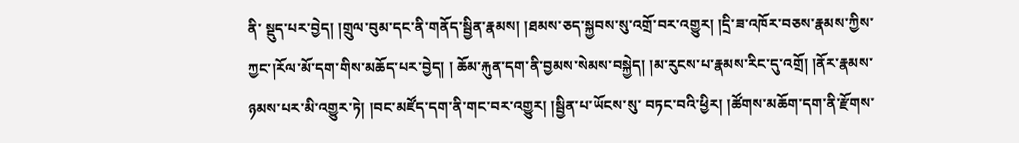ནི་ སྡུད་པར་བྱེད། །གྲུལ་བུམ་དང་ནི་གནོད་སྦྱིན་རྣམས། །ཐམས་ཅད་སྐྱབས་སུ་འགྲོ་བར་འགྱུར། །དྲི་ཟ་འཁོར་བཅས་རྣམས་ཀྱིས་ཀྱང་།རོལ་མོ་དག་གིས་མཆོད་པར་བྱེད། ། ཆོམ་རྐུན་དག་ནི་བྱམས་སེམས་བསྐྱེད། །མ་རུངས་པ་རྣམས་རིང་དུ་འགྲོ། །ནོར་རྣམས་ཉམས་པར་མི་འགྱུར་ཏེ། །བང་མཛོད་དག་ནི་གང་བར་འགྱུར། །སྦྱིན་པ་ཡོངས་སུ་ བཏང་བའི་ཕྱིར། །ཚོགས་མཆོག་དག་ནི་རྫོགས་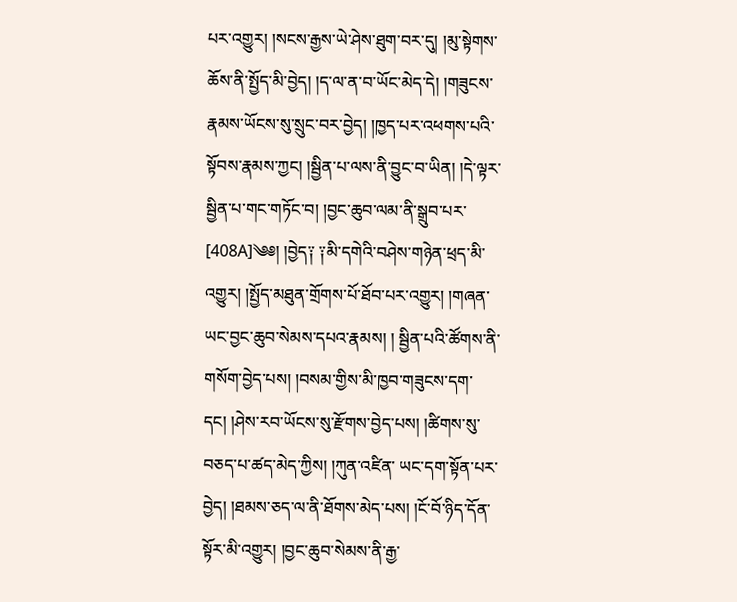པར་འགྱུར། །སངས་རྒྱས་ཡེ་ཤེས་ཐུག་བར་དུ། །མུ་སྟེགས་ཆོས་ནི་སྤྱོད་མི་བྱེད། །ད་ལ་ན་བ་ཡོང་མེད་དེ། །གཟུངས་ རྣམས་ཡོངས་སུ་སྲུང་བར་བྱེད། །ཁྱད་པར་འཕགས་པའི་སྟོབས་རྣམས་ཀྱང། །སྦྱིན་པ་ལས་ནི་བྱུང་བ་ཡིན། །དེ་ལྟར་སྦྱིན་པ་གང་གཏོང་བ། །བྱང་ཆུབ་ལམ་ནི་སྒྲུབ་པར་ [408A]༄༅། །བྱེད༑ ༑མི་དགེའི་བཤེས་གཉེན་ཕྲད་མི་འགྱུར། །སྤྱོད་མཐུན་གྲོགས་པོ་ཐོབ་པར་འགྱུར། །གཞན་ཡང་བྱང་ཆུབ་སེམས་དཔའ་རྣམས། ། སྦྱིན་པའི་ཚོགས་ནི་གསོག་བྱེད་པས། །བསམ་གྱིས་མི་ཁྱབ་གཟུངས་དག་དང། །ཤེས་རབ་ཡོངས་སུ་རྫོགས་བྱེད་པས། །ཚིགས་སུ་བཅད་པ་ཚད་མེད་ཀྱིས། །ཀུན་འཛིན་ ཡང་དག་སྟོན་པར་བྱེད། །ཐམས་ཅད་ལ་ནི་ཐོགས་མེད་པས། །ངོ་བོ་ཉིད་དོན་སྟོར་མི་འགྱུར། །བྱང་ཆུབ་སེམས་ནི་རྒྱ་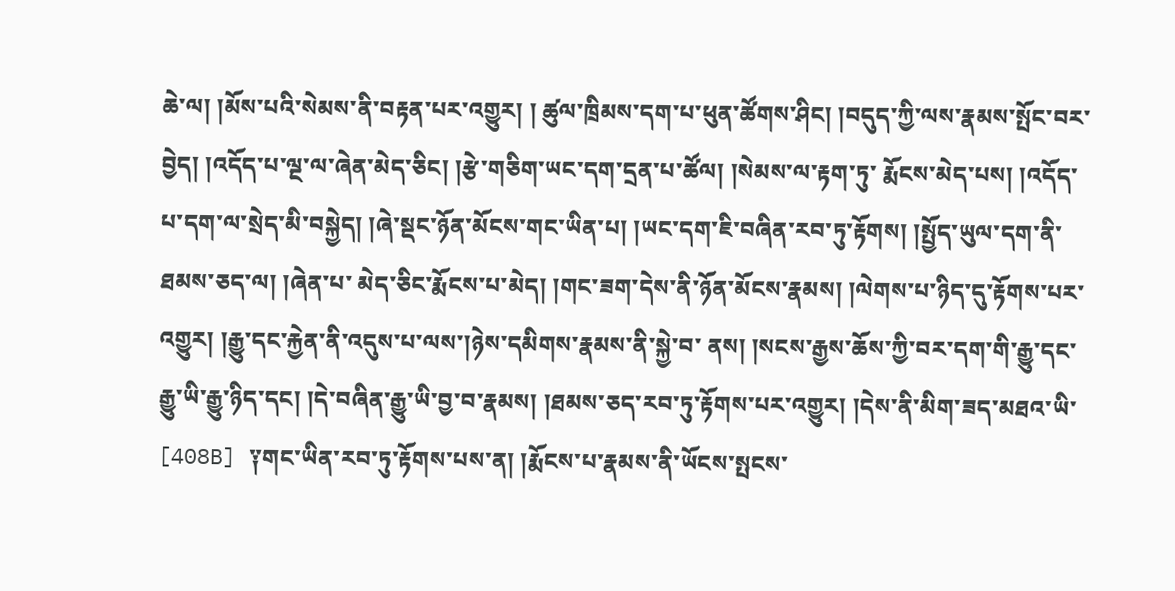ཆེ་ལ། །མོས་པའི་སེམས་ནི་བརྟན་པར་འགྱུར། ། ཚུལ་ཁྲིམས་དག་པ་ཕུན་ཚོགས་ཤིང། །བདུད་ཀྱི་ལས་རྣམས་སྤོང་བར་བྱེད། །འདོད་པ་ལྔ་ལ་ཞེན་མེད་ཅིང། །རྩེ་གཅིག་ཡང་དག་དྲན་པ་ཚོལ། །སེམས་ལ་རྟག་ཏུ་ རྨོངས་མེད་པས། །འདོད་པ་དག་ལ་སྲེད་མི་བསྐྱེད། །ཞེ་སྡང་ཉོན་མོངས་གང་ཡིན་པ། །ཡང་དག་ཇི་བཞིན་རབ་ཏུ་རྟོགས། །སྤྱོད་ཡུལ་དག་ནི་ཐམས་ཅད་ལ། །ཞེན་པ་ མེད་ཅིང་རྨོངས་པ་མེད། །གང་ཟག་དེས་ནི་ཉོན་མོངས་རྣམས། །ལེགས་པ་ཉིད་དུ་རྟོགས་པར་འགྱུར། །རྒྱུ་དང་རྐྱེན་ནི་འདུས་པ་ལས་།ཉེས་དམིགས་རྣམས་ནི་སྐྱེ་བ་ ནས། །སངས་རྒྱས་ཆོས་ཀྱི་བར་དག་གི་རྒྱུ་དང་རྒྱུ་ཡི་རྒྱུ་ཉིད་དང། །དེ་བཞིན་རྒྱུ་ཡི་བྱ་བ་རྣམས། །ཐམས་ཅད་རབ་ཏུ་རྟོགས་པར་འགྱུར། །དེས་ནི་མིག་ཟད་མཐའ་ཡི་ [408B] ༑གང་ཡིན་རབ་ཏུ་རྟོགས་པས་ན། །རྨོངས་པ་རྣམས་ནི་ཡོངས་སྤངས་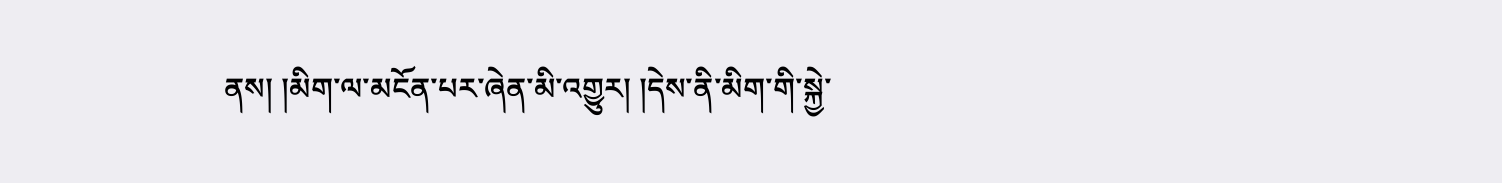ནས། །མིག་ལ་མངོན་པར་ཞེན་མི་འགྱུར། །དེས་ནི་མིག་གི་སྐྱེ་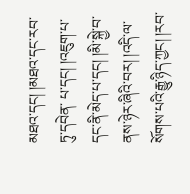མཐའ་དང། །མཐའ་དང་རབ་ཏུ་དབེན་ པ་དང། །འཇུག་པ་དང་ནི་མེད་པ་དང། །མི་སྐྱེ་བ་ནས་ཉེར་ཞིའི་བར། །འདི་ལ་སོགས་པའི་རྒྱུ་ཉིད་ཀྱང། །རབ་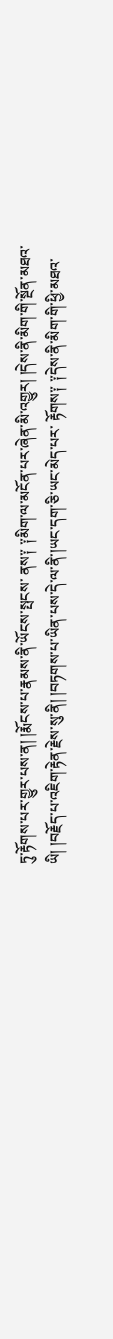ཏུ་རྟོགས་པར་གྱུར་པས་ན། །རྨོངས་པ་རྣམས་ནི་ཡོངས་སྤངས་ ནས༑ ༑མིག་ལ་མངོན་པར་ཞེན་མི་འགྱུར། །དེས་ནི་མིག་གི་སྔོན་མཐའ་ཡི། །བརྗོད་པ་འཇིག་རྟེན་རྗེས་སུ་ནི། །བཏགས་པ་ཡིན་པས་དེ་ལ་ནི་།ཡང་དག་ཅི་ཡང་མེད་པར་ རྟོགས༑ ༑དེས་ནི་མིག་གི་ཕྱི་མཐའ་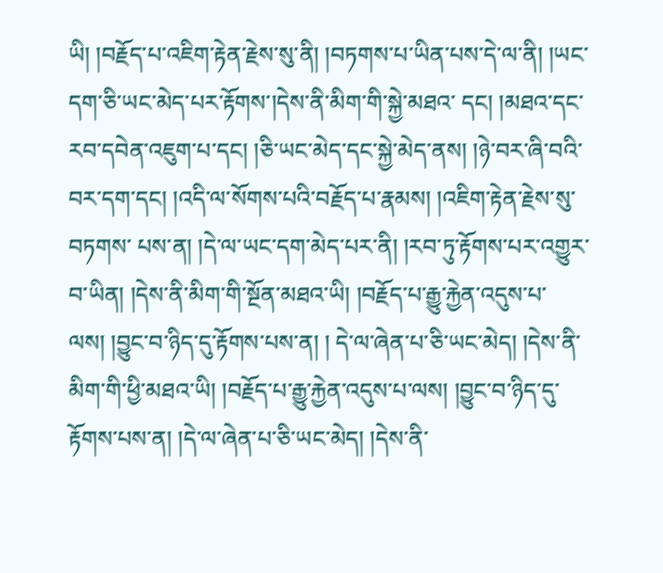ཡི། །བརྗོད་པ་འཇིག་རྟེན་རྗེས་སུ་ནི། །བཏགས་པ་ཡིན་པས་དེ་ལ་ནི། །ཡང་དག་ཅི་ཡང་མེད་པར་རྟོགས་།དེས་ནི་མིག་གི་སྐྱེ་མཐའ་ དང། །མཐའ་དང་རབ་དབེན་འཇུག་པ་དང། །ཅི་ཡང་མེད་དང་སྐྱེ་མེད་ནས། །ཉེ་བར་ཞི་བའི་བར་དག་དང། །འདི་ལ་སོགས་པའི་བརྗོད་པ་རྣམས། །འཇིག་རྟེན་རྗེས་སུ་བཏགས་ པས་ན། །དེ་ལ་ཡང་དག་མེད་པར་ནི། །རབ་ཏུ་རྟོགས་པར་འགྱུར་བ་ཡིན། །དེས་ནི་མིག་གི་སྔོན་མཐའ་ཡི། །བརྗོད་པ་རྒྱུ་རྐྱེན་འདུས་པ་ལས། །བྱུང་བ་ཉིད་དུ་རྟོགས་པས་ན། ། དེ་ལ་ཞེན་པ་ཅི་ཡང་མེད། །དེས་ནི་མིག་གི་ཕྱི་མཐའ་ཡི། །བརྗོད་པ་རྒྱུ་རྐྱེན་འདུས་པ་ལས། །བྱུང་བ་ཉིད་དུ་རྟོགས་པས་ན། །དེ་ལ་ཞེན་པ་ཅི་ཡང་མེད། །དེས་ནི་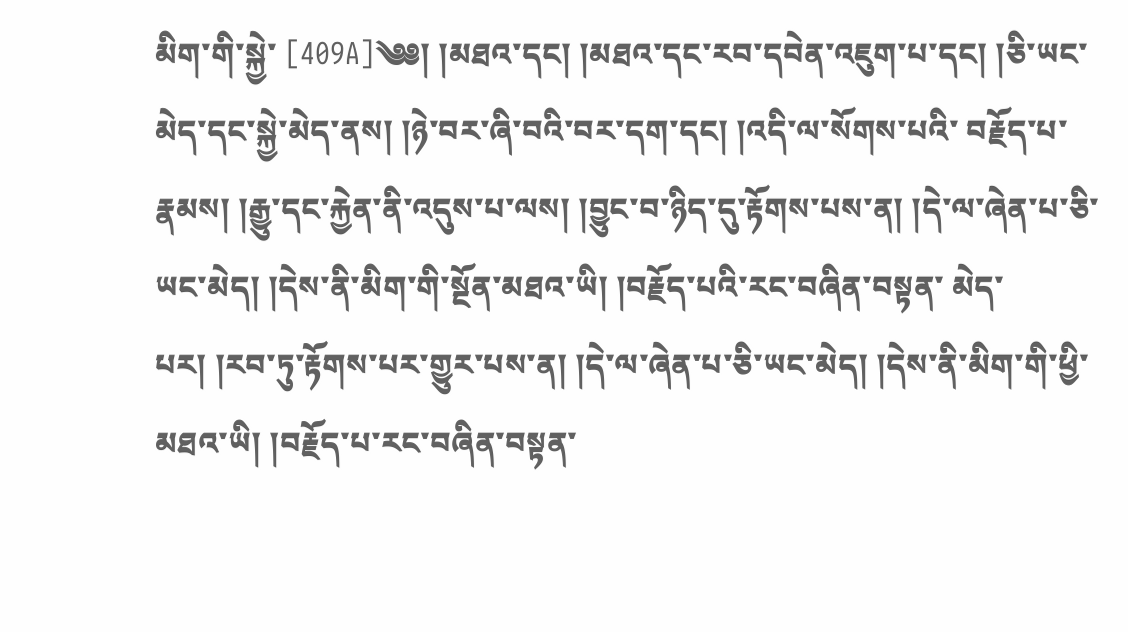མིག་གི་སྐྱེ་ [409A]༄༅། །མཐའ་དང། །མཐའ་དང་རབ་དབེན་འཇུག་པ་དང། །ཅི་ཡང་མེད་དང་སྐྱེ་མེད་ནས། །ཉེ་བར་ཞི་བའི་བར་དག་དང། །འདི་ལ་སོགས་པའི་ བརྗོད་པ་རྣམས། །རྒྱུ་དང་རྐྱེན་ནི་འདུས་པ་ལས། །བྱུང་བ་ཉིད་དུ་རྟོགས་པས་ན། །དེ་ལ་ཞེན་པ་ཅི་ཡང་མེད། །དེས་ནི་མིག་གི་སྔོན་མཐའ་ཡི། །བརྗོད་པའི་རང་བཞིན་བསྟན་ མེད་པར། །རབ་ཏུ་རྟོགས་པར་གྱུར་པས་ན། །དེ་ལ་ཞེན་པ་ཅི་ཡང་མེད། །དེས་ནི་མིག་གི་ཕྱི་མཐའ་ཡི། །བརྗོད་པ་རང་བཞིན་བསྟན་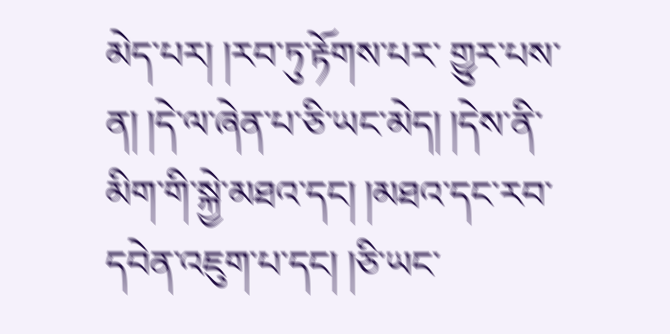མེད་པར། །རབ་ཏུ་རྟོགས་པར་ གྱུར་པས་ན། །དེ་ལ་ཞེན་པ་ཅི་ཡང་མེད། །དེས་ནི་མིག་གི་སྐྱེ་མཐའ་དང། །མཐའ་དང་རབ་དབེན་འཇུག་པ་དང། །ཅི་ཡང་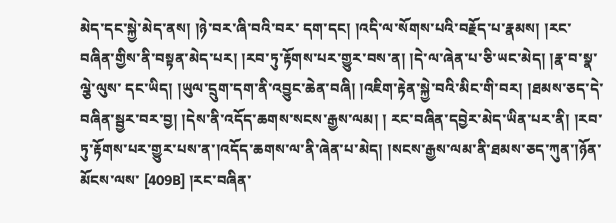མེད་དང་སྐྱེ་མེད་ནས། །ཉེ་བར་ཞི་བའི་བར་ དག་དང། །འདི་ལ་སོགས་པའི་བརྗོད་པ་རྣམས། །རང་བཞིན་གྱིས་ནི་བསྟན་མེད་པར། །རབ་ཏུ་རྟོགས་པར་གྱུར་བས་ན། །དེ་ལ་ཞེན་པ་ཅི་ཡང་མེད། །རྣ་བ་སྣ་ལྕེ་ལུས་ དང་ཡིད། །ཡུལ་དྲུག་དག་ནི་འབྱུང་ཆེན་བཞི། །འཇིག་རྟེན་སྐྱེ་བའི་མིང་གི་བར། །ཐམས་ཅད་དེ་བཞིན་སྦྱར་བར་བྱ། །དེས་ནི་འདོད་ཆགས་སངས་རྒྱས་ལམ། ། རང་བཞིན་དབྱེར་མེད་ཡིན་པར་ནི། །རབ་ཏུ་རྟོགས་པར་གྱུར་པས་ན་།འདོད་ཆགས་ལ་ནི་ཞེན་པ་མེད། །སངས་རྒྱས་ལམ་ནི་ཐམས་ཅད་ཀུན་།ཉོན་མོངས་ལས་ [409B] །རང་བཞིན་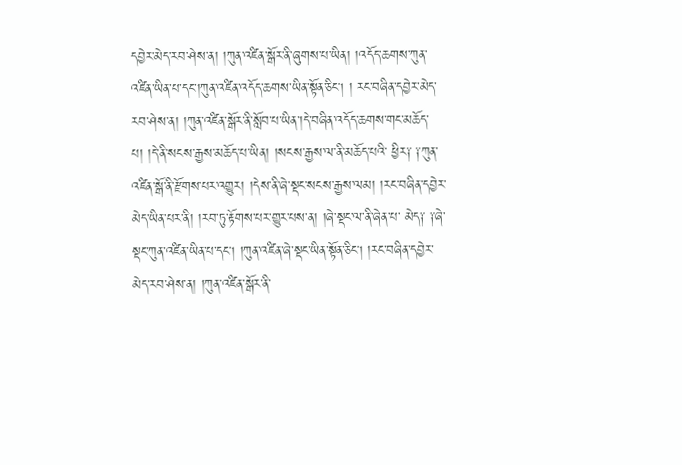དབྱེར་མེད་རབ་ཤེས་ན། །ཀུན་འཛིན་སྒོར་ནི་ཞུགས་པ་ཡིན། །འདོད་ཆགས་ཀུན་འཛིན་ཡིན་པ་དང་།ཀུན་འཛིན་འདོད་ཆགས་ཡིན་སྟོན་ཅིང། ། རང་བཞིན་དབྱེར་མེད་རབ་ཤེས་ན། །ཀུན་འཛིན་སྒོར་ནི་སློབ་པ་ཡིན་།དེ་བཞིན་འདོད་ཆགས་གང་མཆོད་པ། །དེ་ནི་སངས་རྒྱས་མཆོད་པ་ཡིན། །སངས་རྒྱས་ལ་ནི་མཆོད་པའི་ ཕྱིར༑ ༑ཀུན་འཛིན་སྒོ་ནི་རྫོགས་པར་འགྱུར། །དེས་ནི་ཞེ་སྡང་སངས་རྒྱས་ལམ། །རང་བཞིན་དབྱེར་མེད་ཡིན་པར་ནི། །རབ་ཏུ་རྟོགས་པར་གྱུར་པས་ན། །ཞེ་སྡང་ལ་ནི་ཞེན་པ་ མེད༑ ༑ཞེ་སྡང་ཀུན་འཛིན་ཡིན་པ་དང། །ཀུན་འཛིན་ཞེ་སྡང་ཡིན་སྟོན་ཅིང། །རང་བཞིན་དབྱེར་མེད་རབ་ཤེས་ན། །ཀུན་འཛིན་སྒོར་ནི་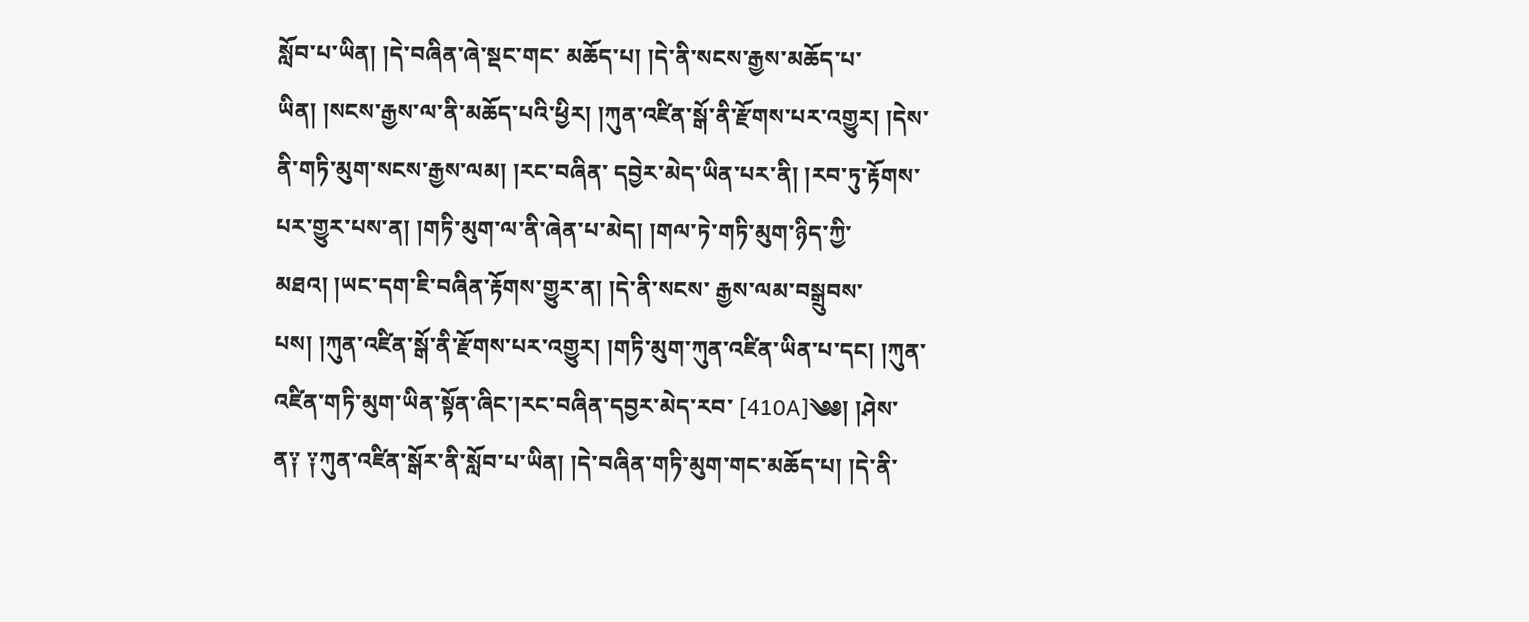སློབ་པ་ཡིན། །དེ་བཞིན་ཞེ་སྡང་གང་ མཆོད་པ། །དེ་ནི་སངས་རྒྱས་མཆོད་པ་ཡིན། །སངས་རྒྱས་ལ་ནི་མཆོད་པའི་ཕྱིར། །ཀུན་འཛིན་སྒོ་ནི་རྫོགས་པར་འགྱུར། །དེས་ནི་གཏི་མུག་སངས་རྒྱས་ལམ། །རང་བཞིན་ དབྱེར་མེད་ཡིན་པར་ནི། །རབ་ཏུ་རྟོགས་པར་གྱུར་པས་ན། །གཏི་མུག་ལ་ནི་ཞེན་པ་མེད། །གལ་ཏེ་གཏི་མུག་ཉིད་ཀྱི་མཐའ། །ཡང་དག་ཇི་བཞིན་རྟོགས་གྱུར་ན། །དེ་ནི་སངས་ རྒྱས་ལམ་བསྒྲུབས་པས། །ཀུན་འཛིན་སྒོ་ནི་རྫོགས་པར་འགྱུར། །གཏི་མུག་ཀུན་འཛིན་ཡིན་པ་དང། །ཀུན་འཛིན་གཏི་མུག་ཡིན་སྟོན་ཞིང་།རང་བཞིན་དབྱར་མེད་རབ་ [410A]༄༅། །ཤེས་ན༑ ༑ཀུན་འཛིན་སྒོར་ནི་སློབ་པ་ཡིན། །དེ་བཞིན་གཏི་མུག་གང་མཆོད་པ། །དེ་ནི་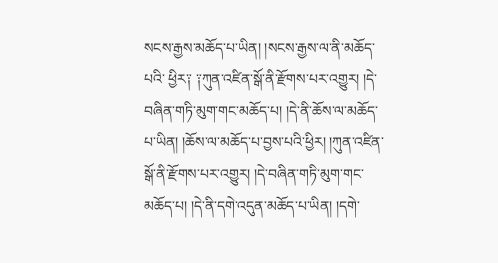སངས་རྒྱས་མཆོད་པ་ཡིན། །སངས་རྒྱས་ལ་ནི་མཆོད་པའི་ ཕྱིར༑ ༑ཀུན་འཛིན་སྒོ་ནི་རྫོགས་པར་འགྱུར། །དེ་བཞིན་གཏི་མུག་གང་མཆོད་པ། །དེ་ནི་ཆོས་ལ་མཆོད་པ་ཡིན། །ཆོས་ལ་མཆོད་པ་བྱས་པའི་ཕྱིར། །ཀུན་འཛིན་ སྒོ་ནི་རྫོགས་པར་འགྱུར། །དེ་བཞིན་གཏི་མུག་གང་མཆོད་པ། །དེ་ནི་དགེ་འདུན་མཆོད་པ་ཡིན། །དགེ་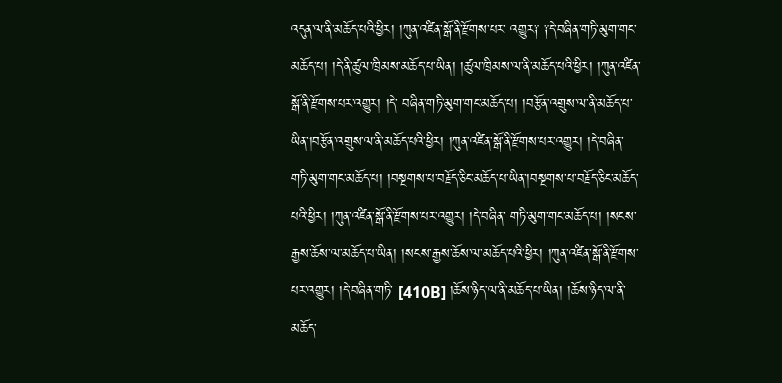འདུན་ལ་ནི་མཆོད་པའི་ཕྱིར། །ཀུན་འཛིན་སྒོ་ནི་རྫོགས་པར་ འགྱུར༑ ༑དེ་བཞིན་གཏི་མུག་གང་མཆོད་པ། །དེ་ནི་ཚུལ་ཁྲིམས་མཆོད་པ་ཡིན། །ཚུལ་ཁྲིམས་ལ་ནི་མཆོད་པའི་ཕྱིར། །ཀུན་འཛིན་སྒོ་ནི་རྫོགས་པར་འགྱུར། །དེ་ བཞིན་གཏི་མུག་གང་མཆོད་པ། །བརྩོན་འགྲུས་ལ་ནི་མཆོད་པ་ཡིན་།བརྩོན་འགྲུས་ལ་ནི་མཆོད་པའི་ཕྱིར། །ཀུན་འཛིན་སྒོ་ནི་རྫོགས་པར་འགྱུར། །དེ་བཞིན་ གཏི་མུག་གང་མཆོད་པ། །བསྔགས་པ་བརྗོད་ཅིང་མཆོད་པ་ཡིན་།བསྔགས་པ་བརྗོད་ཅིང་མཆོད་པའི་ཕྱིར། །ཀུན་འཛིན་སྒོ་ནི་རྫོགས་པར་འགྱུར། །དེ་བཞིན་ གཏི་མུག་གང་མཆོད་པ། །སངས་རྒྱས་ཆོས་ལ་མཆོད་པ་ཡིན། །སངས་རྒྱས་ཆོས་ལ་མཆོད་པའི་ཕྱིར། །ཀུན་འཛིན་སྒོ་ནི་རྫོགས་པར་འགྱུར། །དེ་བཞིན་གཏི་ [410B] །ཆོས་ཉིད་ལ་ནི་མཆོད་པ་ཡིན། །ཆོས་ཉིད་ལ་ནི་མཆོད་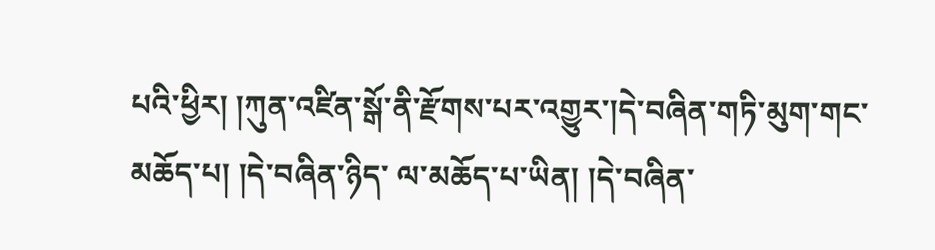པའི་ཕྱིར། །ཀུན་འཛིན་སྒོ་ནི་རྫོགས་པར་འགྱུར་།དེ་བཞིན་གཏི་མུག་གང་མཆོད་པ། །དེ་བཞིན་ཉིད་ ལ་མཆོད་པ་ཡིན། །དེ་བཞིན་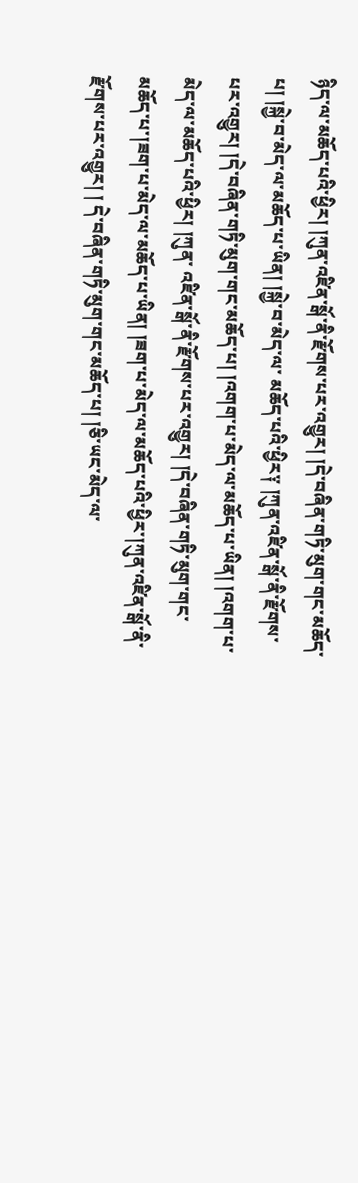ཉིད་ལ་མཆོད་པའི་ཕྱིར། །ཀུན་འཛིན་སྒོ་ནི་རྫོགས་པར་འགྱུར། །དེ་བཞིན་གཏི་མུག་གང་མཆོད་པ། །སྐྱེ་བ་མེད་ལ་མཆོད་པ་ཡིན། །སྐྱེ་བ་མེད་ལ་ མཆོད་པའི་ཕྱིར༑ །ཀུན་འཛིན་སྒོ་ནི་རྫོགས་པར་འགྱུར། །དེ་བཞིན་གཏི་མུག་གང་མཆོད་པ། །འགག་པ་མེད་ལ་མཆོད་པ་ཡིན། །འགག་པ་མེད་ལ་མཆོད་པའི་ཕྱིར། །ཀུན་ འཛིན་སྒོ་ནི་རྫོགས་པར་འགྱུར། །དེ་བཞིན་གཏི་མུག་གང་མཆོད་པ་།ཟག་པ་མེད་ལ་མཆོད་པ་ཡིན། །ཟག་པ་མེད་ལ་མཆོད་པའི་ཕྱིར་།ཀུན་འཛིན་སྒོ་ནི་རྫོགས་པར་འགྱུར། ། དེ་བཞིན་གཏི་མུག་གང་མཆོད་པ། །ཅི་ཡང་མེད་ལ་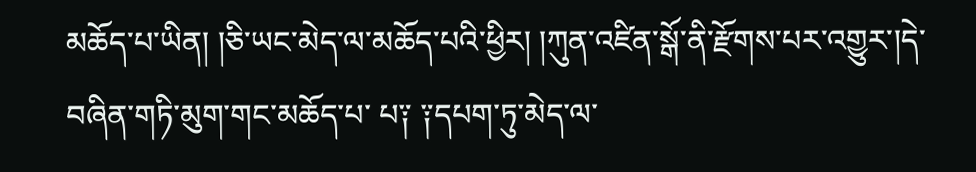མཆོད་པ་ཡིན། །ཅི་ཡང་མེད་ལ་མཆོད་པའི་ཕྱིར། །ཀུན་འཛིན་སྒོ་ནི་རྫོགས་པར་འགྱུར་།དེ་བཞིན་གཏི་མུག་གང་མཆོད་པ་ པ༑ ༑དཔག་ཏུ་མེད་ལ་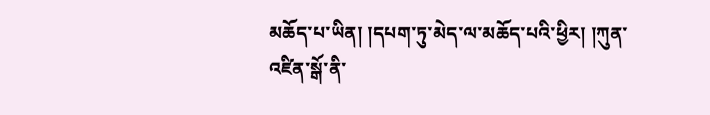མཆོད་པ་ཡིན། །དཔག་ཏུ་མེད་ལ་མཆོད་པའི་ཕྱིར། །ཀུན་འཛིན་སྒོ་ནི་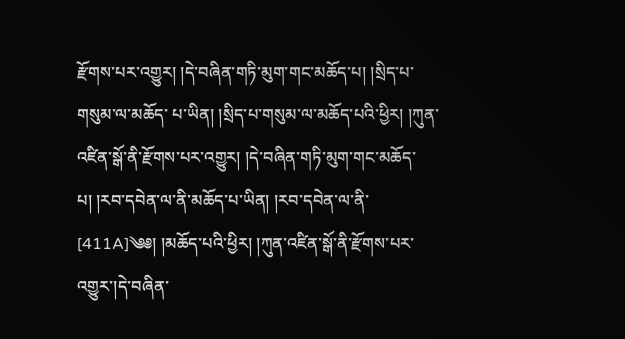རྫོགས་པར་འགྱུར། །དེ་བཞིན་གཏི་མུག་གང་མཆོད་པ། །སྲིད་པ་གསུམ་ལ་མཆོད་ པ་ཡིན། །སྲིད་པ་གསུམ་ལ་མཆོད་པའི་ཕྱིར། །ཀུན་འཛིན་སྒོ་ནི་རྫོགས་པར་འགྱུར། །དེ་བཞིན་གཏི་མུག་གང་མཆོད་པ། །རབ་དབེན་ལ་ནི་མཆོད་པ་ཡིན། །རབ་དབེན་ལ་ནི་ [411A]༄༅། །མཆོད་པའི་ཕྱིར། །ཀུན་འཛིན་སྒོ་ནི་རྫོགས་པར་འགྱུར་།དེ་བཞིན་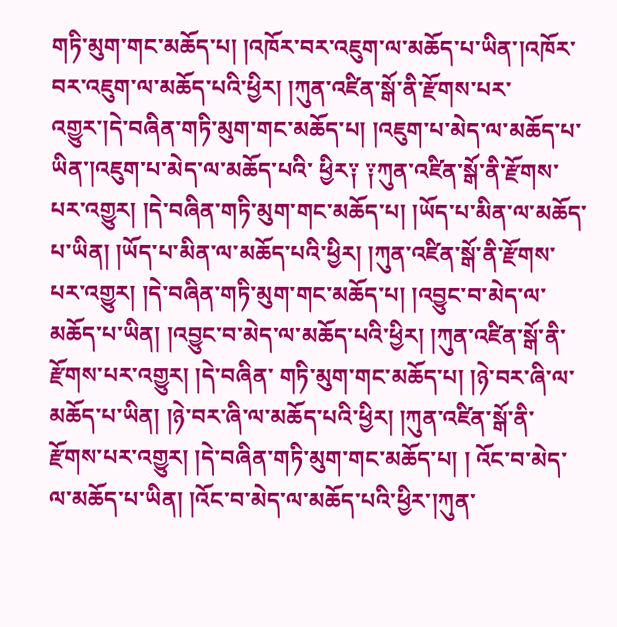གཏི་མུག་གང་མཆོད་པ། །འཁོར་བར་འཇུག་ལ་མཆོད་པ་ཡིན་།འཁོར་ བར་འཇུག་ལ་མཆོད་པའི་ཕྱིར། །ཀུན་འཛིན་སྒོ་ནི་རྫོགས་པར་འགྱུར་།དེ་བཞིན་གཏི་མུག་གང་མཆོད་པ། །འཇུག་པ་མེད་ལ་མཆོད་པ་ཡིན་།འཇུག་པ་མེད་ལ་མཆོད་པའི་ ཕྱིར༑ ༑ཀུན་འཛིན་སྒོ་ནི་རྫོགས་པར་འགྱུར། །དེ་བཞིན་གཏི་མུག་གང་མཆོད་པ། །ཡོད་པ་མིན་ལ་མཆོད་པ་ཡིན། །ཡོད་པ་མིན་ལ་མཆོད་པའི་ཕྱིར། །ཀུན་འཛིན་སྒོ་ནི་རྫོགས་ པར་འགྱུར། །དེ་བཞིན་གཏི་མུག་གང་མཆོད་པ། །འབྱུང་བ་མེད་ལ་མཆོད་པ་ཡིན། །འབྱུང་བ་མེད་ལ་མཆོད་པའི་ཕྱིར། །ཀུན་འཛིན་སྒོ་ནི་རྫོགས་པར་འགྱུར། །དེ་བཞིན་ གཏི་མུག་གང་མཆོད་པ། །ཉེ་བར་ཞི་ལ་མཆོད་པ་ཡིན། །ཉེ་བར་ཞི་ལ་མཆོད་པའི་ཕྱིར། །ཀུན་འཛིན་སྒོ་ནི་རྫོགས་པར་འགྱུར། །དེ་བཞིན་གཏི་མུག་གང་མཆོད་པ། ། འོང་བ་མེད་ལ་མཆོད་པ་ཡིན། །འོང་བ་མེད་ལ་མཆོད་པའི་ཕྱིར་།ཀུན་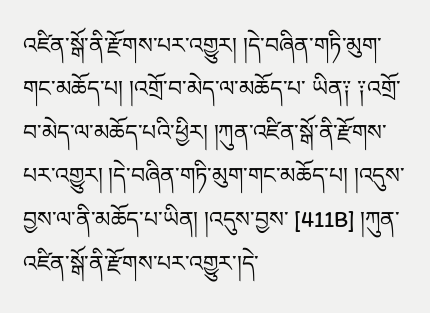འཛིན་སྒོ་ནི་རྫོགས་པར་འགྱུར། །དེ་བཞིན་གཏི་མུག་གང་མཆོད་པ། །འགྲོ་བ་མེད་ལ་མཆོད་པ་ ཡིན༑ ༑འགྲོ་བ་མེད་ལ་མཆོད་པའི་ཕྱིར། །ཀུན་འཛིན་སྒོ་ནི་རྫོགས་པར་འགྱུར། །དེ་བཞིན་གཏི་མུག་གང་མཆོད་པ། །འདུས་བྱས་ལ་ནི་མཆོད་པ་ཡིན། །འདུས་བྱས་ [411B] །ཀུན་འཛིན་སྒོ་ནི་རྫོགས་པར་འགྱུར་།དེ་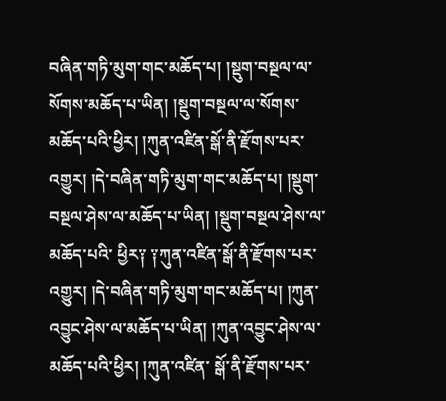བཞིན་གཏི་མུག་གང་མཆོད་པ། །སྡུག་བསྔལ་ལ་སོགས་མཆོད་པ་ཡིན། །སྡུག་བསྔལ་ལ་སོགས་ མཆོད་པའི་ཕྱིར། །ཀུན་འཛིན་སྒོ་ནི་རྫོགས་པར་འགྱུར། །དེ་བཞིན་གཏི་མུག་གང་མཆོད་པ། །སྡུག་བསྔལ་ཤེས་ལ་མཆོད་པ་ཡིན། །སྡུག་བསྔལ་ཤེས་ལ་མཆོད་པའི་ ཕྱིར༑ ༑ཀུན་འཛིན་སྒོ་ནི་རྫོགས་པར་འགྱུར། །དེ་བཞིན་གཏི་མུག་གང་མཆོད་པ། །ཀུན་འབྱུང་ཤེས་ལ་མཆོད་པ་ཡིན། །ཀུན་འབྱུང་ཤེས་ལ་མཆོད་པའི་ཕྱིར། །ཀུན་འཛིན་ སྒོ་ནི་རྫོགས་པར་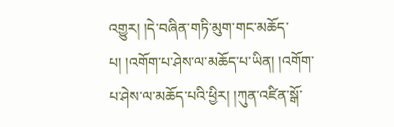འགྱུར། །དེ་བཞིན་གཏི་མུག་གང་མཆོད་པ། །འགོག་པ་ཤེས་ལ་མཆོད་པ་ཡིན། །འགོག་པ་ཤེས་ལ་མཆོད་པའི་ཕྱིར། །ཀུན་འཛིན་སྒོ་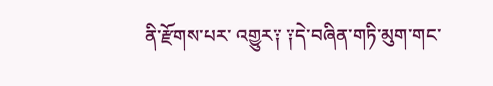ནི་རྫོགས་པར་ འགྱུར༑ ༑དེ་བཞིན་གཏི་མུག་གང་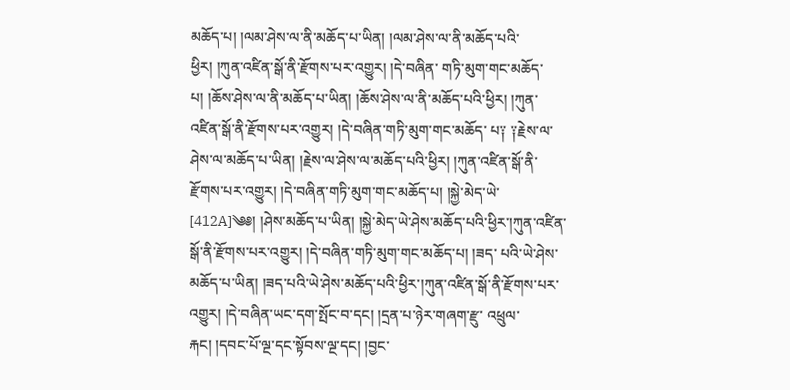མཆོད་པ། །ལམ་ཤེས་ལ་ནི་མཆོད་པ་ཡིན། །ལམ་ཤེས་ལ་ནི་མཆོད་པའི་ཕྱིར། །ཀུན་འཛིན་སྒོ་ནི་རྫོགས་པར་འགྱུར། །དེ་བཞིན་ གཏི་མུག་གང་མཆོད་པ། །ཆོས་ཤེས་ལ་ནི་མཆོད་པ་ཡིན། །ཆོས་ཤེས་ལ་ནི་མཆོད་པའི་ཕྱིར། །ཀུན་འཛིན་སྒོ་ནི་རྫོགས་པར་འགྱུར། །དེ་བཞིན་གཏི་མུག་གང་མཆོད་ པ༑ ༑རྗེས་ལ་ཤེས་ལ་མཆོད་པ་ཡིན། །རྗེས་ལ་ཤེས་ལ་མཆོད་པའི་ཕྱིར། །ཀུན་འཛིན་སྒོ་ནི་རྫོགས་པར་འགྱུར། །དེ་བཞིན་གཏི་མུག་གང་མཆོད་པ། །སྐྱེ་མེད་ཡེ་ [412A]༄༅། །ཤེས་མཆོད་པ་ཡིན། །སྐྱེ་མེད་ཡེ་ཤེས་མཆོད་པའི་ཕྱིར་།ཀུན་འཛིན་སྒོ་ནི་རྫོགས་པར་འགྱུར། །དེ་བཞིན་གཏི་མུག་གང་མཆོད་པ། །ཟད་ པའི་ཡེ་ཤེས་མཆོད་པ་ཡིན། །ཟད་པའི་ཡེ་ཤེས་མཆོད་པའི་ཕྱིར་།ཀུན་འཛིན་སྒོ་ནི་རྫོགས་པར་འགྱུར། །དེ་བཞིན་ཡང་དག་སྤོང་བ་དང། །དྲན་པ་ཉེར་གཞག་རྫུ་ འཕྲུལ་རྐང། །དབང་པོ་ལྔ་དང་སྟོབས་ལྔ་དང། །བྱང་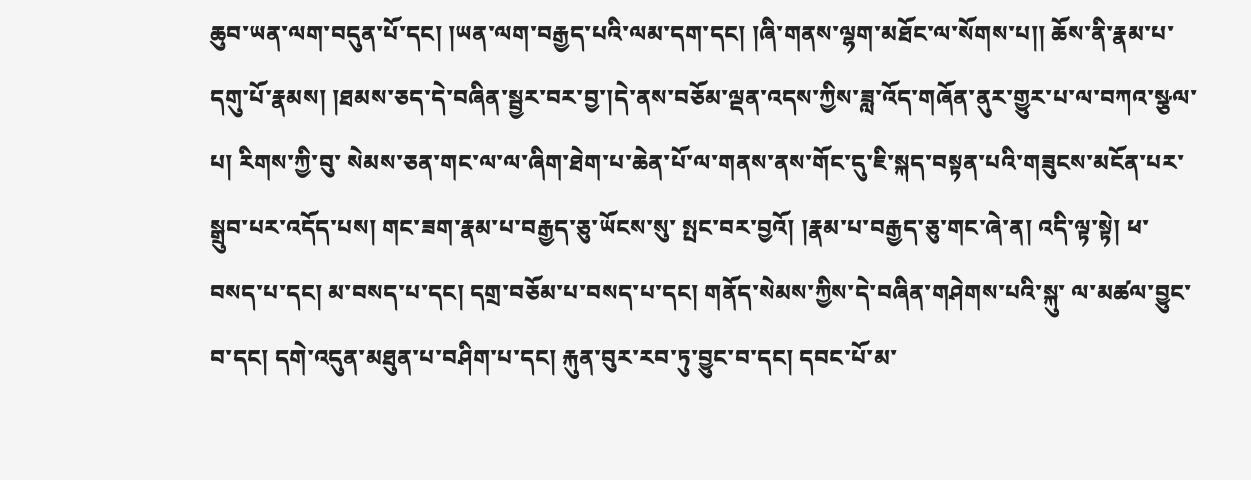ཆུབ་ཡན་ལག་བདུན་པོ་དང། །ཡན་ལག་བརྒྱད་པའི་ལམ་དག་དང། །ཞི་གནས་ལྷག་མཐོང་ལ་སོགས་པ།། ཆོས་ནི་རྣམ་པ་དགུ་པོ་རྣམས། །ཐམས་ཅད་དེ་བཞིན་སྦྱར་བར་བྱ་།དེ་ནས་བཅོམ་ལྡན་འདས་ཀྱིས་ཟླ་འོད་གཞོན་ནུར་གྱུར་པ་ལ་བཀའ་སྩལ་པ། རིགས་ཀྱི་བུ་ སེམས་ཅན་གང་ལ་ལ་ཞིག་ཐེག་པ་ཆེན་པོ་ལ་གནས་ནས་གོང་དུ་ཇི་སྐད་བསྟན་པའི་གཟུངས་མངོན་པར་སྒྲུབ་པར་འདོད་པས། གང་ཟག་རྣམ་པ་བརྒྱད་ཅུ་ཡོངས་སུ་ སྤང་བར་བྱའོ། །རྣམ་པ་བརྒྱད་ཅུ་གང་ཞེ་ན། འདི་ལྟ་སྟེ། ཕ་བསད་པ་དང། མ་བསད་པ་དང། དགྲ་བཅོམ་པ་བསད་པ་དང། གནོད་སེམས་ཀྱིས་དེ་བཞིན་གཤེགས་པའི་སྐུ་ ལ་མཚལ་བྱུང་བ་དང། དགེ་འདུན་མཐུན་པ་བཤིག་པ་དང། རྐུན་བུར་རབ་ཏུ་བྱུང་བ་དང། དབང་པོ་མ་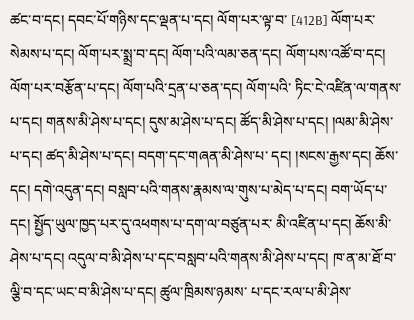ཚང་བ་དང། དབང་པོ་གཉིས་དང་ལྡན་པ་དང། ལོག་པར་ལྟ་བ་ [412B] ལོག་པར་སེམས་པ་དང། ལོག་པར་སྨྲ་བ་དང། ལོག་པའི་ལམ་ཅན་དང། ལོག་པས་འཚོ་བ་དང། ལོག་པར་བརྩོན་པ་དང། ལོག་པའི་དྲན་པ་ཅན་དང། ལོག་པའི་ ཏིང་ངེ་འཛིན་ལ་གནས་པ་དང། གནས་མི་ཤེས་པ་དང། དུས་མ་ཤེས་པ་དང། ཚོད་མི་ཤེས་པ་དང། །ལམ་མི་ཤེས་པ་དང། ཚད་མི་ཤེས་པ་དང། བདག་དང་གཞན་མི་ཤེས་པ་ དང། །སངས་རྒྱས་དང། ཆོས་དང། དགེ་འདུན་དང། བསླབ་པའི་གནས་རྣམས་ལ་གུས་པ་མེད་པ་དང། བག་ཡོད་པ་དང། སྤྱོད་ཡུལ་ཁྱད་པར་དུ་འཕགས་པ་དག་ལ་བཙུན་པར་ མི་འཛིན་པ་དང། ཆོས་མི་ཤེས་པ་དང། འདུལ་བ་མི་ཤེས་པ་དང་བསླབ་པའི་གནས་མི་ཤེས་པ་དང། ཁ་ན་མ་ཐོ་བ་ལྕི་བ་དང་ཡང་བ་མི་ཤེས་པ་དང། ཚུལ་ཁྲིམས་ཉམས་ པ་དང་རལ་པ་མི་ཤེས་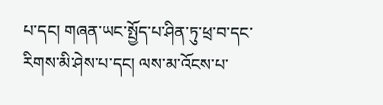པ་དང། གཞན་ཡང་སྤྱོད་པ་ཤིན་ཏུ་ཕྲ་བ་དང་རིགས་མི་ཤེས་པ་དང། ལས་མ་འོངས་པ་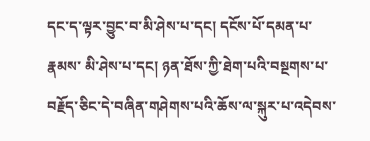དང་ད་ལྟར་བྱུང་བ་མི་ཤེས་པ་དང། དངོས་པོ་དམན་པ་རྣམས་ མི་ཤེས་པ་དང། ཉན་ཐོས་ཀྱི་ཐེག་པའི་བསྔགས་པ་བརྗོད་ཅིང་དེ་བཞིན་གཤེགས་པའི་ཆོས་ལ་སྐུར་པ་འདེབས་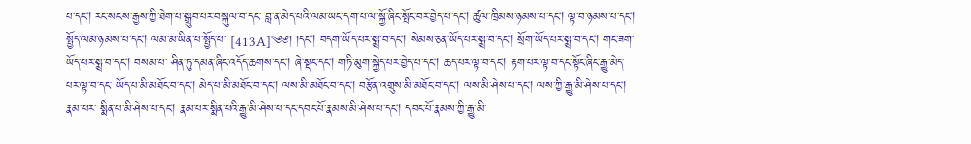པ་དང། རང་སངས་རྒྱས་ཀྱི་ཐེག་པ་སྒྲུབ་པར་བསྐུལ་བ་དང་ བླ་ན་མེད་པའི་ལམ་ཡང་དག་པ་ལ་སྐྱོ་ཞིང་སྤོང་བར་བྱེད་པ་དང། ཚུལ་ཁྲིམས་ཉམས་པ་དང། ལྟ་བ་ཉམས་པ་དང། སྤྱོད་ལམ་ཉམས་པ་དང། ལམ་མ་ཡིན་པ་སྤྱོད་པ་ [413A]༄༅། །དང། བདག་ཡོད་པར་སྨྲ་བ་དང། སེམས་ཅན་ཡོད་པར་སྨྲ་བ་དང། སྲོག་ཡོད་པར་སྨྲ་བ་དང། གང་ཟག་ཡོད་པར་སྨྲ་བ་དང། བསམ་པ་ ཤིན་ཏུ་དམན་ཞིང་འདོད་ཆགས་དང། ཞེ་སྡང་དང། གཏི་མུག་སྐྱེད་པར་བྱེད་པ་དང། ཆད་པར་ལྟ་བ་དང། རྟག་པར་ལྟ་བ་དང་སྟོང་ཞིང་རྒྱུ་མེད་པར་ལྟ་བ་དང་ ཡོད་པ་མི་མཐོང་བ་དང། མེད་པ་མི་མཐོང་བ་དང། ལས་མི་མཐོང་བ་དང། བརྩོན་འགྲུས་མི་མཐོང་བ་དང། ལས་མི་ཤེས་པ་དང། ལས་ཀྱི་རྒྱུ་མི་ཤེས་པ་དང། རྣམ་པར་ སྨིན་པ་མི་ཤེས་པ་དང། རྣམ་པར་སྨིན་པའི་རྒྱུ་མི་ཤེས་པ་དང་དབང་པོ་རྣམས་མི་ཤེས་པ་དང། དབང་པོ་རྣམས་ཀྱི་རྒྱུ་མི་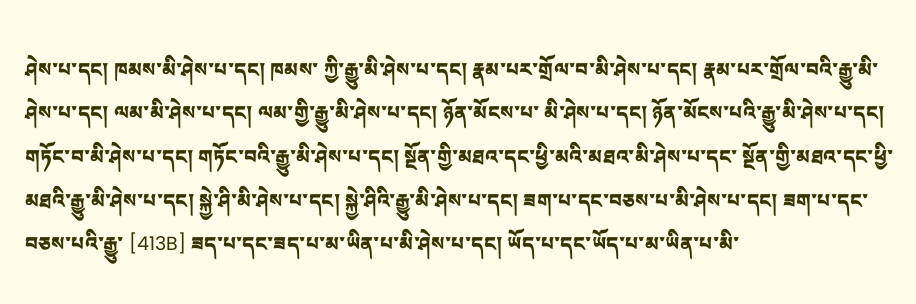ཤེས་པ་དང། ཁམས་མི་ཤེས་པ་དང། ཁམས་ ཀྱི་རྒྱུ་མི་ཤེས་པ་དང། རྣམ་པར་གྲོལ་བ་མི་ཤེས་པ་དང། རྣམ་པར་གྲོལ་བའི་རྒྱུ་མི་ཤེས་པ་དང། ལམ་མི་ཤེས་པ་དང། ལམ་གྱི་རྒྱུ་མི་ཤེས་པ་དང། ཉོན་མོངས་པ་ མི་ཤེས་པ་དང། ཉོན་མོངས་པའི་རྒྱུ་མི་ཤེས་པ་དང། གཏོང་བ་མི་ཤེས་པ་དང། གཏོང་བའི་རྒྱུ་མི་ཤེས་པ་དང། སྔོན་གྱི་མཐའ་དང་ཕྱི་མའི་མཐའ་མི་ཤེས་པ་དང་ སྔོན་གྱི་མཐའ་དང་ཕྱི་མཐའི་རྒྱུ་མི་ཤེས་པ་དང། སྐྱེ་ཤི་མི་ཤེས་པ་དང། སྐྱེ་ཤིའི་རྒྱུ་མི་ཤེས་པ་དང། ཟག་པ་དང་བཅས་པ་མི་ཤེས་པ་དང། ཟག་པ་དང་བཅས་པའི་རྒྱུ་ [413B] ཟད་པ་དང་ཟད་པ་མ་ཡིན་པ་མི་ཤེས་པ་དང། ཡོད་པ་དང་ཡོད་པ་མ་ཡིན་པ་མི་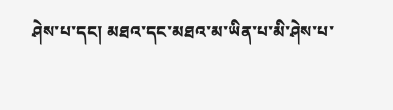ཤེས་པ་དང། མཐའ་དང་མཐའ་མ་ཡིན་པ་མི་ཤེས་པ་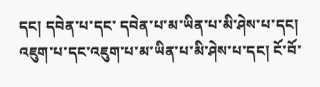དང། དབེན་པ་དང་ དབེན་པ་མ་ཡིན་པ་མི་ཤེས་པ་དང། འཇུག་པ་དང་འཇུག་པ་མ་ཡིན་པ་མི་ཤེས་པ་དང། ངོ་བོ་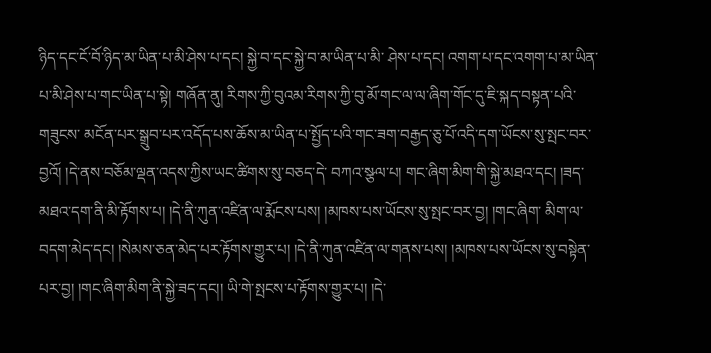ཉིད་དང་ངོ་བོ་ཉིད་མ་ཡིན་པ་མི་ཤེས་པ་དང། སྐྱེ་བ་དང་སྐྱེ་བ་མ་ཡིན་པ་མི་ ཤེས་པ་དང། འགག་པ་དང་འགག་པ་མ་ཡིན་པ་མི་ཤེས་པ་གང་ཡིན་པ་སྟེ། གཞོན་ནུ། རིགས་ཀྱི་བུའམ་རིགས་ཀྱི་བུ་མོ་གང་ལ་ལ་ཞིག་གོང་དུ་ཇི་སྐད་བསྟན་པའི་གཟུངས་ མངོན་པར་སྒྲུབ་པར་འདོད་པས་ཆོས་མ་ཡིན་པ་སྤྱོད་པའི་གང་ཟག་བརྒྱད་ཅུ་པོ་འདི་དག་ཡོངས་སུ་སྤང་བར་བྱའོ། །དེ་ནས་བཅོམ་ལྡན་འདས་ཀྱིས་ཡང་ཚིགས་སུ་བཅད་དེ་ བཀའ་སྩལ་པ། གང་ཞིག་མིག་གི་སྐྱེ་མཐའ་དང། །ཟད་མཐའ་དག་ནི་མི་རྟོགས་པ། །དེ་ནི་ཀུན་འཛིན་ལ་རྨོངས་པས། །མཁས་པས་ཡོངས་སུ་སྤང་བར་བྱ། །གང་ཞིག་ མིག་ལ་བདག་མེད་དང། །སེམས་ཅན་མེད་པར་རྟོགས་གྱུར་པ། །དེ་ནི་ཀུན་འཛིན་ལ་གནས་པས། །མཁས་པས་ཡོངས་སུ་བསྟེན་པར་བྱ། །གང་ཞིག་མིག་ནི་སྐྱེ་ཟད་དང།། ཡི་གེ་སྤངས་པ་རྟོགས་གྱུར་པ། །དེ་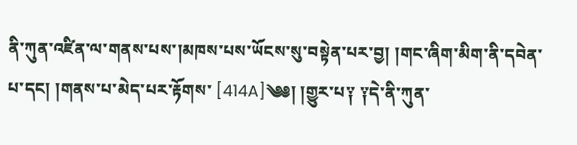ནི་ཀུན་འཛིན་ལ་གནས་པས་།མཁས་པས་ཡོངས་སུ་བསྟེན་པར་བྱ། །གང་ཞིག་མིག་ནི་དབེན་པ་དང། །གནས་པ་མེད་པར་རྟོགས་ [414A]༄༅། །གྱུར་པ༑ ༑དེ་ནི་ཀུན་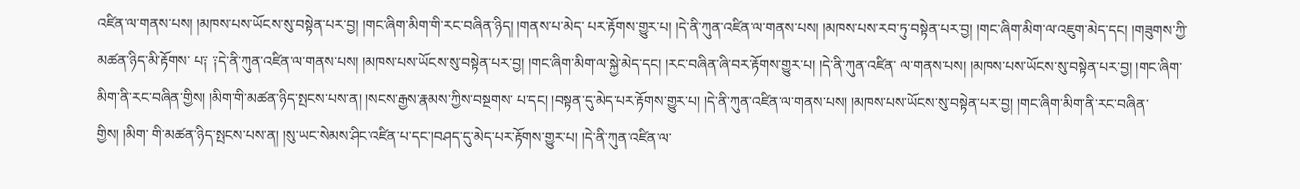འཛིན་ལ་གནས་པས། །མཁས་པས་ཡོངས་སུ་བསྟེན་པར་བྱ། །གང་ཞིག་མིག་གི་རང་བཞིན་ཉིད། །གནས་པ་མེད་ པར་རྟོགས་གྱུར་པ། །དེ་ནི་ཀུན་འཛིན་ལ་གནས་པས། །མཁས་པས་རབ་ཏུ་བསྟེན་པར་བྱ། །གང་ཞིག་མིག་ལ་འཇུག་མེད་དང། །གཟུགས་ཀྱི་མཚན་ཉིད་མི་རྟོགས་ པ༑ ༑དེ་ནི་ཀུན་འཛིན་ལ་གནས་པས། །མཁས་པས་ཡོངས་སུ་བསྟེན་པར་བྱ། །གང་ཞིག་མིག་ལ་སྐྱེ་མེད་དང། །རང་བཞིན་ཞི་བར་རྟོགས་གྱུར་པ། །དེ་ནི་ཀུན་འཛིན་ ལ་གནས་པས། །མཁས་པས་ཡོངས་སུ་བསྟེན་པར་བྱ། །གང་ཞིག་མིག་ནི་རང་བཞིན་གྱིས། །མིག་གི་མཚན་ཉིད་སྤངས་པས་ན། །སངས་རྒྱས་རྣམས་ཀྱིས་བསྔགས་ པ་དང། །བསྟན་དུ་མེད་པར་རྟོགས་གྱུར་པ། །དེ་ནི་ཀུན་འཛིན་ལ་གནས་པས། །མཁས་པས་ཡོངས་སུ་བསྟེན་པར་བྱ། །གང་ཞིག་མིག་ནི་རང་བཞིན་གྱིས། །མིག་ གི་མཚན་ཉིད་སྤངས་པས་ན། །སུ་ཡང་སེམས་ཤིང་འཛིན་པ་དང་།བཤད་དུ་མེད་པར་རྟོགས་གྱུར་པ། །དེ་ནི་ཀུན་འཛིན་ལ་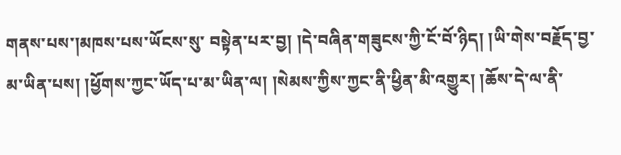གནས་པས་།མཁས་པས་ཡོངས་སུ་ བསྟེན་པར་བྱ། །དེ་བཞིན་གཟུངས་ཀྱི་ངོ་བོ་ཉིད། །ཡི་གེས་བརྗོད་བྱ་མ་ཡིན་པས། །ཕྱོགས་ཀྱང་ཡོད་པ་མ་ཡིན་ལ། །སེམས་ཀྱིས་ཀྱང་ནི་ཕྱིན་མི་འགྱུར། །ཆོས་དེ་ལ་ནི་